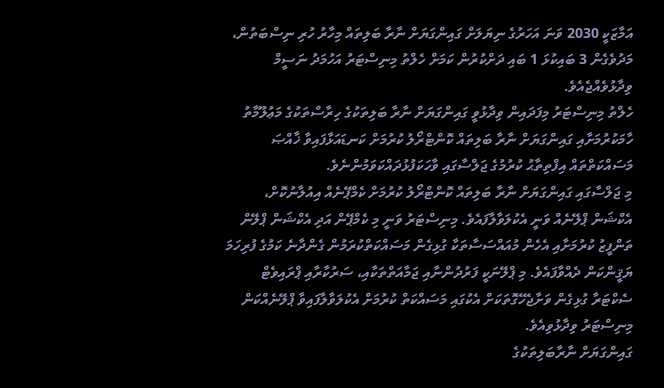އަމާޒަކީ 2030 ވަނަ އަހަރުގެ ނިޔަލަށް ގައިންގަޔަށް ނާރާ ބަލިތައް މިހާރު ހުރި ނިސްބަތުން، މަދުވެގެން 3 ބައިކުޅަ 1 ބައި ދަށްކުރުން ކަމަށް ހެލްތު މިނިސްޓަރު އަހުމަދު ނަސީމް ވިދާޅުވެއްޖެއެވެ.
ހެލްތު މިނިސްޓަރު މިފަދައިން ވިދާޅުވީ ގައިންގަޔަށް ނާރާ ބަލިތަކުގެ ހިރާސްތަކުގެ މަޢުލޫމާތު ހާމަކުރުމަށާއި ގައިންގަޔަށް ނާރާ ބަލިތައް ކޮންޓްރޯލު ކުރުމަށް ކަނޑައަޅާފައިވާ ޚާއްޞަ މަސައްކަތްތައް އިފްތިތާޙު ކުރުމުގެ ޖަލްސާގައި ވާހަކަފުޅުދައްކަވަމުންނެވެ.
މި ޖަލްސާގައި ގައިންގަޔަށް ނާރާ ބަލިތައް ކޮންޓްރޯލު ކުރުމަށް ކެމްޕޭނެއް އިއުލާނުކޮށް، އެކްޝަން ޕްލޭނެއް ވަނީ އެކުލަވާލާފައެވެ. މިނިސްޓަރު ވަނީ މި ކެމްޕޭން އަދި އެކްޝަން ޕްލޭން ތަންފީޒު ކުރުމަށާއި އެހެން މުއައްސަސާތަކާ ގުޅިގެން މަސައްކަތްކުރަމުން ގެންދާނެ ކަމުގެ ފުރިހަމަ ޔަޤީންކަން ދެއްވާފައެވެ. މި ޕްލޭނަކީ ފަރުދުންނާއި ޖަމާއަތްތަކާއި، ސަރުކާރާއި ޕްރައިވެޓް ސެކްޓަރާ ގުޅިގެން ވަށާޖެހޭގޮތަކަށް އެކުގައި މަސައްކަތް ކުރުމަށް އެކުލަވާލާފައިވާ ޕްލޭނެއްކަން މިނިސްޓަރު ވިދާޅުވިއެވެ.
ގައިންގަޔަށް ނާރާބަލިތަކުގެ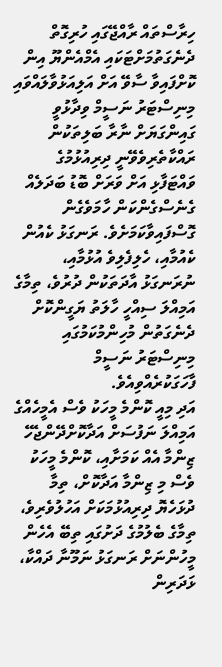ހިރާސްތައް ރާއްޖޭގައި ހުރިގޮތް ދެނެގަތުމަށްޓަކައި އެމްއެންޔޫ އިން ކޮށްފައިވާ ސާވޭ އަށް އަލިއަޅުވާލައްވައި މިނިސްޓަރު ނަސީމް ވިދާޅުވީ ގައިންގަޔަށް ނާރާ ބަލިތަކުން ރައްކާތެރިވެވޭނީ ދިރިއުޅުމުގެ ވައްޓަފާޅި އަށް ވަރަށް ބޮޑު ބަދަލެއް ގެނެސްގެންކަން ހާމަވެގެން ގޮސްފައިވާކަމަށެވެ. ރަނގަޅު ކެއުން ކެއުމާއި، ހެލިފެލިވެ އުޅުމާއި، ނުރަނގަޅު އާދަތަކުން ދުރުވެ، ތިމާގެ އަމިއްލަ ސިއްހީ ހާލަތު ޔަގީންކޮށް ދެނެގަތުން މުހިންމުކަމުގައި މިނިސްޓަރު ނަސީމް ފާހަގަކުރެއްވިއެވެ.
އަދި މިއީ ކޮންމެ މީހަކު ވެސް އެމީހެއްގެ އަމިއްލަ ނަފުސަށް އަދާކޮށްދޭންޖެހޭ ޒިންމާ އެއް ކަމަށާއި، ކޮންމެ މީހަކު ވެސް މި ޒިންމާ އަދާކޮށް، ތިމާ ދުޅަހެޔޮ ދިރިއުޅުމަކަށް އަހުލުވެރިވެ، ތިމާގެ ބެލުމުގެ ދަށުގައި ތިބޭ އެހެން މީހުންނަށް ރަނގަޅު ނަމޫނާ ދައްކާ، ޅަދަރިން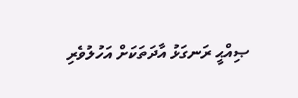ޞިއްޙީ ރަނގަޅު އާދަތަކަށް އަހުލުވެރި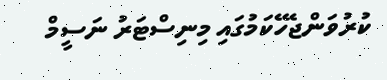ކުރުވަންޖެހޭކަމުގައި މިނިސްޓަރު ނަސީމް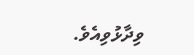ވިދާޅުވިއެވެ.